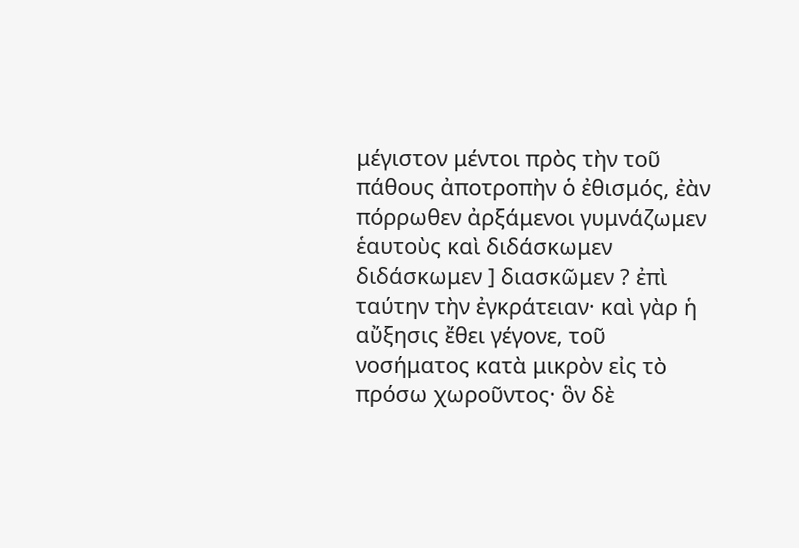μέγιστον μέντοι πρὸς τὴν τοῦ πάθους ἀποτροπὴν ὁ ἐθισμός, ἐὰν πόρρωθεν ἀρξάμενοι γυμνάζωμεν ἑαυτοὺς καὶ διδάσκωμεν διδάσκωμεν ] διασκῶμεν ? ἐπὶ ταύτην τὴν ἐγκράτειαν· καὶ γὰρ ἡ αὔξησις ἔθει γέγονε, τοῦ νοσήματος κατὰ μικρὸν εἰς τὸ πρόσω χωροῦντος· ὃν δὲ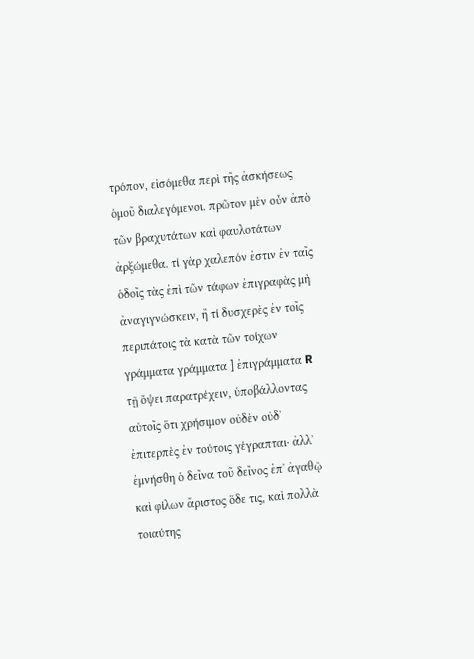τρόπον, εἰσόμεθα περὶ τῆς ἀσκήσεως ὁμοῦ διαλεγόμενοι. πρῶτον μὲν οὖν ἀπὸ τῶν βραχυτάτων καὶ φαυλοτάτων ἀρξώμεθα. τί γὰρ χαλεπόν ἐστιν ἐν ταῖς ὁδοῖς τὰς ἐπὶ τῶν τάφων ἐπιγραφὰς μὴ ἀναγιγνώσκειν, ἢ τί δυσχερὲς ἐν τοῖς περιπάτοις τὰ κατὰ τῶν τοίχων γράμματα γράμματα ] ἐπιγράμματα R τῇ ὄψει παρατρέχειν, ὑποβάλλοντας αὑτοῖς ὅτι χρήσιμον οὐδὲν οὐδʼ ἐπιτερπὲς ἐν τούτοις γέγραπται· ἀλλʼ ἐμνήσθη ὁ δεῖνα τοῦ δεῖνος ἐπʼ ἀγαθῷ καὶ φίλων ἄριστος ὅδε τις, καὶ πολλὰ τοιαύτης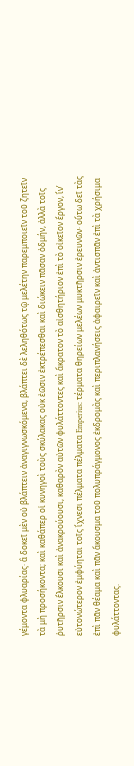γέμοντα φλυαρίας· ἃ δοκεῖ μὲν οὐ βλάπτειν ἀναγιγνωσκόμενα, βλάπτει δὲ λεληθότως τῷ μελέτην παρεμποιεῖν τοῦ ζητεῖν τὰ μὴ προσήκοντα; καὶ καθάπερ οἱ κυνηγοὶ τοὺς σκύλακας οὐκ ἐῶσιν ἐκτρέπεσθαι καὶ διώκειν πᾶσαν ὀδμήν, ἀλλὰ τοῖς ῥυτῆρσιν ἕλκουσι καὶ ἀνακρούουσι, καθαρὸν αὐτῶν φυλάττοντες καὶ ἄκρατον τὸ αἰσθητήριον ἐπὶ τὸ οἰκεῖον ἔργον, ἵνʼ εὐτονώτερον ἐμφύηται τοῖς ἴχνεσι πέλματα πέλματα Emperius: τέρματα θηρείων μελέων μυκτῆρσιν ἐρευνῶν· οὕτω δεῖ τὰς ἐπὶ πᾶν θέαμα καὶ πᾶν ἄκουσμα τοῦ πολυπράγμονος ἐκδρομὰς καὶ περιπλανήσεις ἀφαιρεῖν καὶ ἀντισπᾶν ἐπὶ τὰ χρήσιμα φυλάττοντας.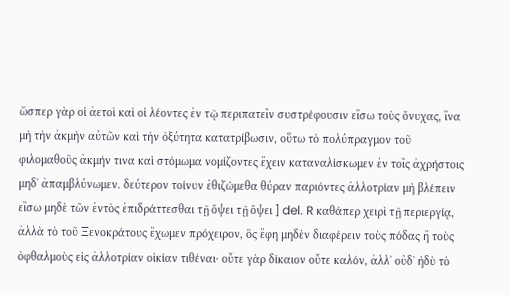ὥσπερ γὰρ οἱ ἀετοὶ καὶ οἱ λέοντες ἐν τῷ περιπατεῖν συστρέφουσιν εἴσω τοὺς ὄνυχας, ἵνα μὴ τὴν ἀκμὴν αὐτῶν καὶ τὴν ὀξύτητα κατατρίβωσιν, οὕτω τὸ πολύπραγμον τοῦ φιλομαθοῦς ἀκμήν τινα καὶ στόμωμα νομίζοντες ἔχειν καταναλίσκωμεν ἐν τοῖς ἀχρήστοις μηδʼ ἀπαμβλύνωμεν. δεύτερον τοίνυν ἐθιζώμεθα θύραν παριόντες ἀλλοτρίαν μὴ βλέπειν εἴσω μηδὲ τῶν ἐντὸς ἐπιδράττεσθαι τῇ ὄψει τῇ ὄψει ] del. R καθάπερ χειρὶ τῇ περιεργίᾳ, ἀλλὰ τὸ τοῦ Ξενοκράτους ἔχωμεν πρόχειρον, ὃς ἔφη μηδὲν διαφέρειν τοὺς πόδας ἢ τοὺς ὀφθαλμοὺς εἰς ἀλλοτρίαν οἰκίαν τιθέναι· οὔτε γὰρ δίκαιον οὔτε καλόν, ἀλλʼ οὐδʼ ἡδὺ τὸ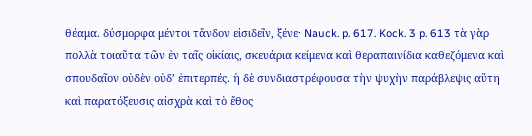θέαμα. δύσμορφα μέντοι τἄνδον εἰσιδεῖν, ξένε· Nauck. p. 617. Kock. 3 p. 613 τὰ γὰρ πολλὰ τοιαῦτα τῶν ἐν ταῖς οἰκίαις, σκευάρια κείμενα καὶ θεραπαινίδια καθεζόμενα καὶ σπουδαῖον οὐδὲν οὐδʼ ἐπιτερπές. ἡ δὲ συνδιαστρέφουσα τὴν ψυχὴν παράβλεψις αὕτη καὶ παρατόξευσις αἰσχρὰ καὶ τὸ ἔθος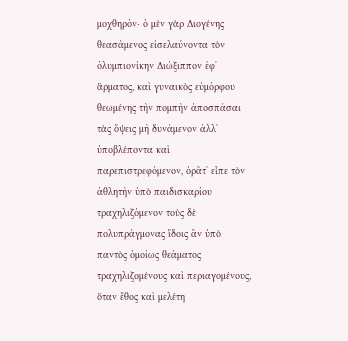μοχθηρόν· ὁ μὲν γὰρ Διογένης θεασάμενος εἰσελαύνοντα τὸν ὀλυμπιονίκην Διώξιππον ἐφʼ ἅρματος, καὶ γυναικὸς εὐμόρφου θεωμένης τὴν πομπὴν ἀποσπάσαι τὰς ὄψεις μὴ δυνάμενον ἀλλʼ ὑποβλέποντα καὶ παρεπιστρεφόμενον, ὁρᾶτʼ εἶπε τὸν ἀθλητὴν ὑπὸ παιδισκαρίου τραχηλιζόμενον τοὺς δὲ πολυπράγμονας ἴδοις ἂν ὑπὸ παντὸς ὁμοίως θεάματος τραχηλιζομένους καὶ περιαγομένους, ὅταν ἔθος καὶ μελέτη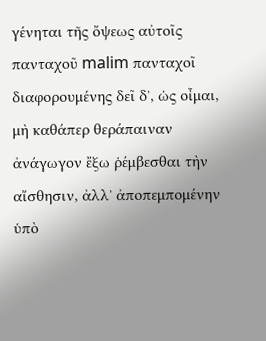γένηται τῆς ὄψεως αὐτοῖς πανταχοῦ malim πανταχοῖ διαφορουμένης δεῖ δʼ, ὡς οἶμαι, μὴ καθάπερ θεράπαιναν ἀνάγωγον ἔξω ῥέμβεσθαι τὴν αἴσθησιν, ἀλλʼ ἀποπεμπομένην ὑπὸ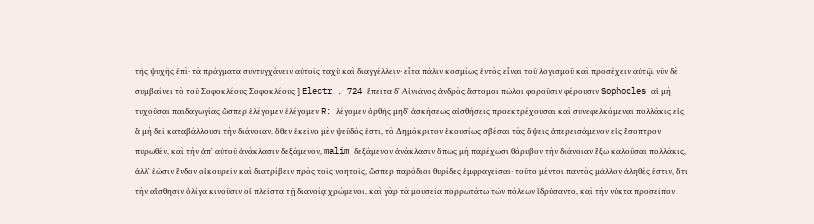τῆς ψυχῆς ἐπὶ· τὰ πράγματα συντυγχάνειν αὐτοῖς ταχὺ καὶ διαγγέλλειν· εἶτα πάλιν κοσμίως ἐντὸς εἶναι τοῦ λογισμοῦ καὶ προσέχειν αὐτῷ. νῦν δὲ συμβαίνει τὸ τοῦ Σοφοκλέους Σοφοκλέους ] Electr . 724 ἔπειτα δʼ Αἰνιᾶνος ἀνδρὸς ἄστομοι πῶλοι φοροῦσιν φέρουσιν Sophocles αἱ μὴ τυχοῦσαι παιδαγωγίας ὥσπερ ἐλέγομεν ἐλέγομεν R: λέγομεν ὀρθῆς μηδʼ ἀσκήσεως αἰσθήσεις προεκτρέχουσαι καὶ συνεφελκόμεναι πολλάκις εἰς ἃ μὴ δεῖ καταβάλλουσι τὴν διάνοιαν. ὅθεν ἐκεῖνο μὲν ψεῦδός ἐστι, τὸ Δημόκριτον ἑκουσίως σβέσαι τὰς ὄψεις ἀπερεισάμενον εἰς ἔσοπτρον πυρωθέν, καὶ τὴν ἀπʼ αὐτοῦ ἀνάκλασιν δεξάμενον, malim δεξάμενον ἀνάκλασιν ὅπως μὴ παρέχωσι θόρυβον τὴν διάνοιαν ἔξω καλοῦσαι πολλάκις, ἀλλʼ ἐῶσιν ἔνδον οἰκουρεῖν καὶ διατρίβειν πρὸς τοῖς νοητοῖς, ὥσπερ παρόδιοι θυρίδες ἐμφραγεῖσαι· τοῦτο μέντοι παντὸς μᾶλλον ἀληθές ἐστιν, ὅτι τὴν αἴσθησιν ὀλίγα κινοῦσιν οἱ πλεῖστα τῇ διανοίᾳ χρώμενοι. καὶ γὰρ τὰ μουσεῖα πορρωτάτω τῶν πόλεων ἱδρύσαντο, καὶ τὴν νύκτα προσεῖπον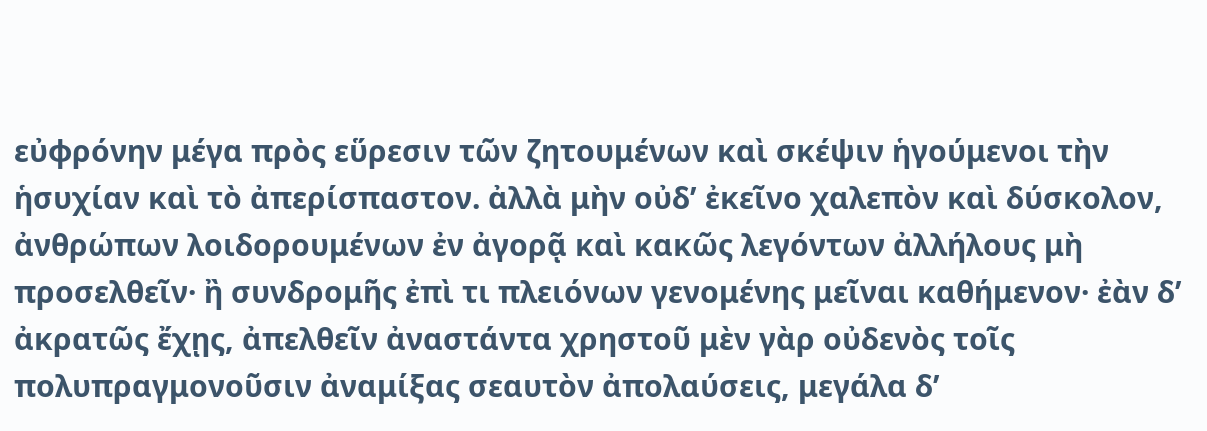εὐφρόνην μέγα πρὸς εὕρεσιν τῶν ζητουμένων καὶ σκέψιν ἡγούμενοι τὴν ἡσυχίαν καὶ τὸ ἀπερίσπαστον. ἀλλὰ μὴν οὐδʼ ἐκεῖνο χαλεπὸν καὶ δύσκολον, ἀνθρώπων λοιδορουμένων ἐν ἀγορᾷ καὶ κακῶς λεγόντων ἀλλήλους μὴ προσελθεῖν· ἢ συνδρομῆς ἐπὶ τι πλειόνων γενομένης μεῖναι καθήμενον· ἐὰν δʼ ἀκρατῶς ἔχῃς, ἀπελθεῖν ἀναστάντα χρηστοῦ μὲν γὰρ οὐδενὸς τοῖς πολυπραγμονοῦσιν ἀναμίξας σεαυτὸν ἀπολαύσεις, μεγάλα δʼ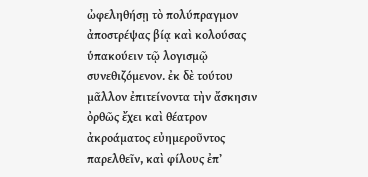ὠφεληθήσῃ τὸ πολύπραγμον ἀποστρέψας βίᾳ καὶ κολούσας ὑπακούειν τῷ λογισμῷ συνεθιζόμενον. ἐκ δὲ τούτου μᾶλλον ἐπιτείνοντα τὴν ἄσκησιν ὀρθῶς ἔχει καὶ θέατρον ἀκροάματος εὐημεροῦντος παρελθεῖν, καὶ φίλους ἐπʼ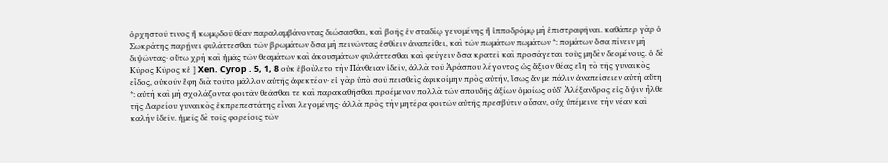ὀρχηστοῦ τινος ἢ κωμῳδοῦ θέαν παραλαμβάνοντας διώσασθαι, καὶ βοῆς ἐν σταδίῳ γενομένης ἢ ἱπποδρόμῳ μὴ ἐπιστραφῆναι. καθάπερ γὰρ ὁ Σωκράτης παρῄνει φυλάττεσθαι τῶν βρωμάτων ὅσα μὴ πεινῶντας ἐσθίειν ἀναπείθει, καὶ τῶν πωμάτων πωμάτων *: πομάτων ὅσα πίνειν μὴ διψῶντας· οὕτω χρὴ καὶ ἡμᾶς τῶν θεαμάτων καὶ ἀκουσμάτων φυλάττεσθαι καὶ φεύγειν ὅσα κρατεῖ καὶ προσάγεται τοὺς μηδὲν δεομένους. ὁ δὲ Κῦρος Κῦρος κἑ ] Xen. Cyrop . 5, 1, 8 οὐκ ἐβούλετο τὴν Πάνθειαν ἰδεῖν, ἀλλὰ τοῦ Ἀράσπου λέγοντος ὡς ἄξιον θέας εἴη τὸ τῆς γυναικὸς εἶδος, οὐκοῦν ἔφη διὰ τοῦτο μᾶλλον αὐτῆς ἀφεκτέον· εἰ γὰρ ὑπὸ σοῦ πεισθεὶς ἀφικοίμην πρὸς αὐτήν, ἴσως ἄν με πάλιν ἀναπείσειεν αὐτὴ αὕτη *: αὐτὴ καὶ μὴ σχολάζοντα φοιτᾶν θεᾶσθαι τε καὶ παρακαθῆσθαι προέμενον πολλὰ τῶν σπουδῆς ἀξίων ὁμοίως οὐδʼ Ἀλέξανδρος εἰς ὄψιν ἦλθε τῆς Δαρείου γυναικὸς ἐκπρεπεστάτης εἶναι λεγομένης· ἀλλὰ πρὸς τὴν μητέρα φοιτῶν αὐτῆς πρεσβῦτιν οὖσαν, οὐχ ὑπέμεινε τὴν νέαν καὶ καλὴν ἰδεῖν. ἡμεῖς δὲ τοῖς φορείοις τῶν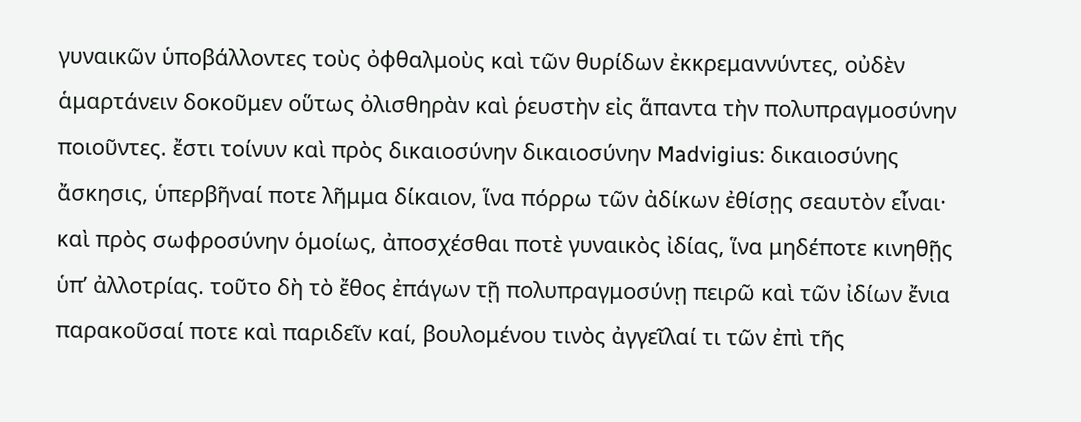γυναικῶν ὑποβάλλοντες τοὺς ὀφθαλμοὺς καὶ τῶν θυρίδων ἐκκρεμαννύντες, οὐδὲν ἁμαρτάνειν δοκοῦμεν οὕτως ὀλισθηρὰν καὶ ῥευστὴν εἰς ἅπαντα τὴν πολυπραγμοσύνην ποιοῦντες. ἔστι τοίνυν καὶ πρὸς δικαιοσύνην δικαιοσύνην Madvigius: δικαιοσύνης ἄσκησις, ὑπερβῆναί ποτε λῆμμα δίκαιον, ἵνα πόρρω τῶν ἀδίκων ἐθίσῃς σεαυτὸν εἶναι· καὶ πρὸς σωφροσύνην ὁμοίως, ἀποσχέσθαι ποτὲ γυναικὸς ἰδίας, ἵνα μηδέποτε κινηθῇς ὑπʼ ἀλλοτρίας. τοῦτο δὴ τὸ ἔθος ἐπάγων τῇ πολυπραγμοσύνῃ πειρῶ καὶ τῶν ἰδίων ἔνια παρακοῦσαί ποτε καὶ παριδεῖν καί, βουλομένου τινὸς ἀγγεῖλαί τι τῶν ἐπὶ τῆς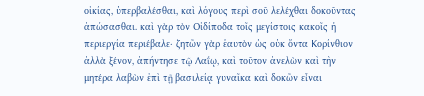οἰκίας, ὑπερβαλέσθαι, καὶ λόγους περὶ σοῦ λελέχθαι δοκοῦντας ἀπώσασθαι. καὶ γὰρ τὸν Οἰδίποδα τοῖς μεγίστοις κακοῖς ἡ περιεργία περιέβαλε· ζητῶν γὰρ ἑαυτὸν ὡς οὐκ ὄντα Κορίνθιον ἀλλὰ ξένον, ἀπήντησε τῷ Λαΐῳ, καὶ τοῦτον ἀνελὼν καὶ τὴν μητέρα λαβὼν ἐπὶ τῇ βασιλείᾳ γυναῖκα καὶ δοκῶν εἶναι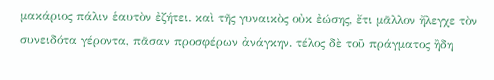μακάριος πάλιν ἑαυτὸν ἐζήτει. καὶ τῆς γυναικὸς οὐκ ἐώσης, ἔτι μᾶλλον ἤλεγχε τὸν συνειδότα γέροντα, πᾶσαν προσφέρων ἀνάγκην. τέλος δὲ τοῦ πράγματος ἢδη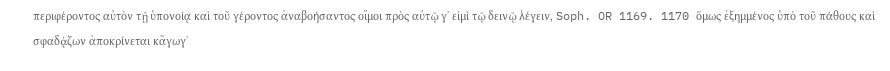περιφέροντος αὐτὸν τῇ ὑπονοίᾳ καὶ τοῦ γέροντος ἀναβοήσαντος οἴμοι πρὸς αὐτῷ γʼ εἰμὶ τῷ δεινῷ λέγειν, Soph. OR 1169. 1170 ὅμως ἐξημμένος ὑπὸ τοῦ πάθους καὶ σφαδᾴζων ἀποκρίνεται κἄγωγʼ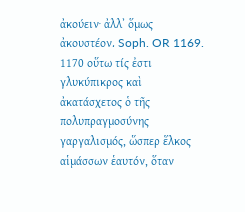ἀκούειν· ἀλλʼ ὅμως ἀκουστέον. Soph. OR 1169. 1170 οὕτω τίς ἐστι γλυκύπικρος καὶ ἀκατάσχετος ὁ τῆς πολυπραγμοσύνης γαργαλισμός, ὥσπερ ἕλκος αἱμάσσων ἑαυτόν, ὅταν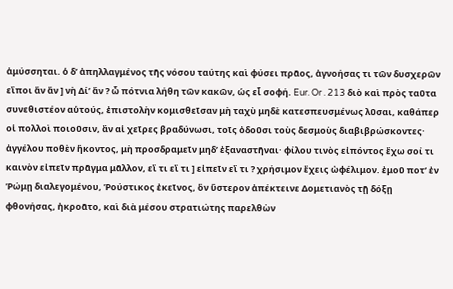ἀμύσσηται. ὁ δʼ ἀπηλλαγμένος τῆς νόσου ταύτης καὶ φύσει πρᾶος, ἀγνοήσας τι τῶν δυσχερῶν εἴποι ἄν ἄν ] νὴ Δί’ ἄν ? ὦ πότνια λήθη τῶν κακῶν, ὡς εἶ σοφή. Eur. Or . 213 διὸ καὶ πρὸς ταῦτα συνεθιστέον αὑτούς, ἐπιστολὴν κομισθεῖσαν μὴ ταχὺ μηδὲ κατεσπευσμένως λῦσαι, καθάπερ οἱ πολλοὶ ποιοῦσιν, ἂν αἱ χεῖρες βραδύνωσι, τοῖς ὀδοῦσι τοὺς δεσμοὺς διαβιβρώσκοντες· ἀγγέλου ποθὲν ἥκοντος, μὴ προσδραμεῖν μηδʼ ἐξαναστῆναι· φίλου τινὸς εἰπόντος ἔχω σοί τι καινὸν εἰπεῖν πρᾶγμα μᾶλλον, εἴ τι εἴ τι ] εἰπεῖν εἴ τι ? χρήσιμον ἔχεις ὠφέλιμον. ἐμοῦ ποτʼ ἐν Ῥώμῃ διαλεγομένου, Ῥούστικος ἐκεῖνος, ὃν ὕστερον ἀπέκτεινε Δομετιανὸς τῇ δόξῃ φθονήσας, ἠκροᾶτο, καὶ διὰ μέσου στρατιώτης παρελθὼν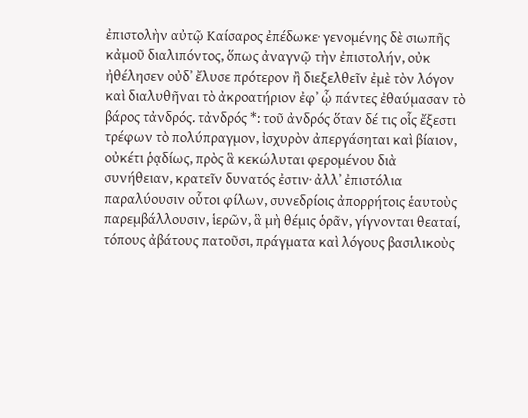ἐπιστολὴν αὐτῷ Καίσαρος ἐπέδωκε· γενομένης δὲ σιωπῆς κἀμοῦ διαλιπόντος, ὅπως ἀναγνῷ τὴν ἐπιστολήν, οὐκ ἠθέλησεν οὐδʼ ἔλυσε πρότερον ἢ διεξελθεῖν ἐμὲ τὸν λόγον καὶ διαλυθῆναι τὸ ἀκροατήριον ἐφʼ ᾧ πάντες ἐθαύμασαν τὸ βάρος τἀνδρός. τἀνδρός *: τοῦ ἀνδρός ὅταν δέ τις οἷς ἔξεστι τρέφων τὸ πολύπραγμον, ἰσχυρὸν ἀπεργάσηται καὶ βίαιον, οὐκέτι ῥᾳδίως, πρὸς ἃ κεκώλυται φερομένου διὰ συνήθειαν, κρατεῖν δυνατός ἐστιν· ἀλλʼ ἐπιστόλια παραλύουσιν οὗτοι φίλων, συνεδρίοις ἀπορρήτοις ἑαυτοὺς παρεμβάλλουσιν, ἱερῶν, ἃ μὴ θέμις ὁρᾶν, γίγνονται θεαταί, τόπους ἀβάτους πατοῦσι, πράγματα καὶ λόγους βασιλικοὺς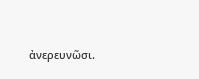ἀνερευνῶσι.